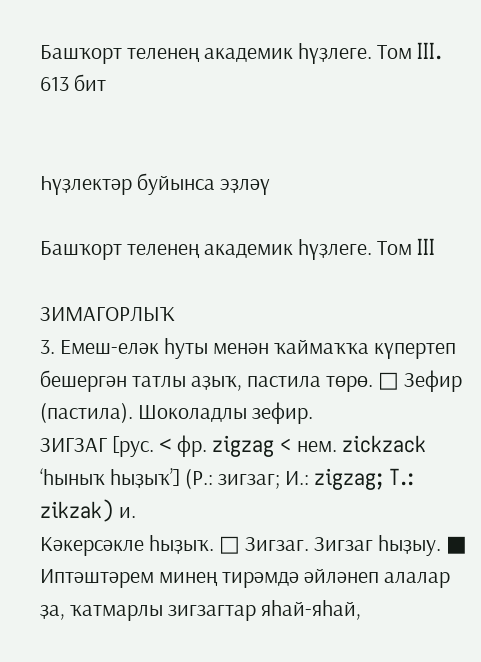Башҡорт теленең академик һүҙлеге. Том III. 613 бит


Һүҙлектәр буйынса эҙләү

Башҡорт теленең академик һүҙлеге. Том III

ЗИМАГОРЛЫҠ
3. Емеш-еләк һуты менән ҡаймаҡҡа күпертеп бешергән татлы аҙыҡ, пастила төрө. □ Зефир (пастила). Шоколадлы зефир.
ЗИГЗАГ [рус. < фр. zigzag < нем. zickzack ‘һыныҡ һыҙыҡ’] (Р.: зигзаг; И.: zigzag; T.: zikzak) и.
Кәкерсәкле һыҙыҡ. □ Зигзаг. Зигзаг һыҙыу. ■ Иптәштәрем минең тирәмдә әйләнеп алалар ҙа, ҡатмарлы зигзагтар яһай-яһай,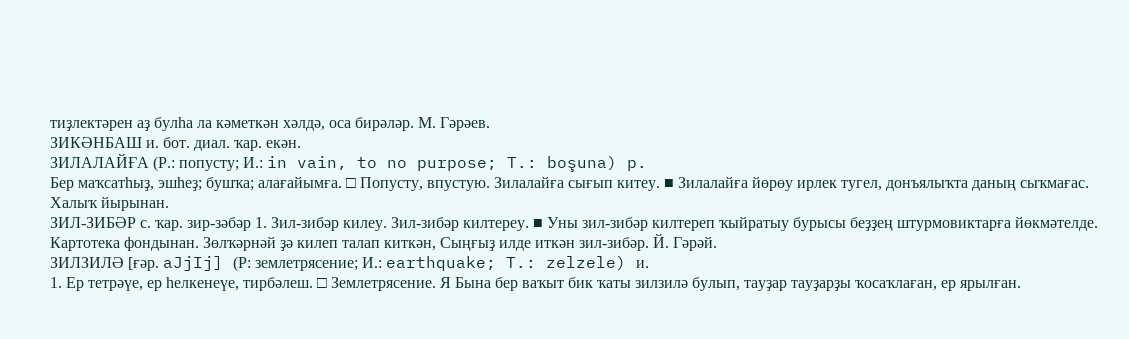тиҙлектәрен аҙ булһа ла кәметкән хәлдә, оса бирәләр. М. Гәрәев.
ЗИКӘНБАШ и. бот. диал. ҡар. екән.
ЗИЛАЛАЙҒА (Р.: попусту; И.: in vain, to no purpose; T.: boşuna) p.
Бер маҡсатһыҙ, эшһеҙ; бушҡа; алағайымға. □ Попусту, впустую. Зилалайға сығып китеу. ■ Зилалайға йөрөу ирлек тугел, донъялыҡта даның сыҡмағас. Халыҡ йырынан.
ЗИЛ-ЗИБӘР с. ҡар. зир-зәбәр 1. Зил-зибәр килеу. Зил-зибәр килтереу. ■ Уны зил-зибәр килтереп ҡыйратыу бурысы беҙҙең штурмовиктарға йөкмәтелде. Картотека фондынан. Зөлҡәрнәй ҙә килеп талап киткән, Сыңғыҙ илде иткән зил-зибәр. Й. Гәрәй.
ЗИЛЗИЛӘ [ғәр. aJjIj] (Р: землетрясение; И.: earthquake; T.: zelzele) и.
1. Ер тетрәүе, ер һелкенеүе, тирбәлеш. □ Землетрясение. Я Бына бер ваҡыт бик ҡаты зилзилә булып, тауҙар тауҙарҙы ҡосаҡлаған, ер ярылған.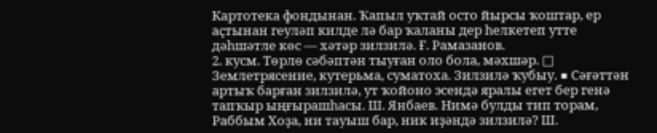Картотека фондынан. Ҡапыл уҡтай осто йырсы ҡоштар, ер аҫтынан геуләп килде лә бар ҡаланы дер һелкетеп утте дәһшәтле көс — хәтәр зилзилә. Ғ. Рамазанов.
2. кусм. Төрлө сәбәптән тыуған оло бола, мәхшәр. □ Землетрясение, кутерьма, суматоха. Зилзилә ҡубыу. ■ Сәғәттән артыҡ барған зилзилә, ут ҡойоно эсендә яралы егет бер генә тапҡыр ыңғырашһасы. Ш. Янбаев. Нимә булды тип торам, Раббым Хоҙа, ни тауыш бар, ник иҙәндә зилзилә? Ш.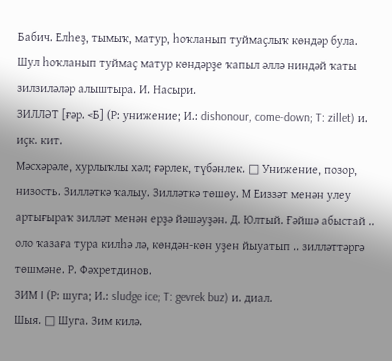Бабич. Елһеҙ, тымыҡ, матур, һоҡланып туймаҫлыҡ көндәр була. Шул һоҡланып туймаҫ матур көндәрҙе ҡапыл әллә ниндәй ҡаты зилзиләләр алыштыра. И. Насыри.
ЗИЛЛӘТ [ғәр. <Б] (Р: унижение; И.: dishonour, come-down; T: zillet) и. иҫк. кит.
Мәсхәрәле, хурлыҡлы хәл; ғәрлек, түбәнлек. □ Унижение, позор, низость. Зилләткә ҡалыу. Зилләткә төшөу. М Еиззәт менән улеу артығыраҡ зилләт менән ерҙә йәшәуҙән. Д. Юлтый. Ғәйшә абыстай .. оло ҡазаға тура килһә лә, көндән-көн уҙен йыуатып .. зилләттәргә төшмәне. Р. Фәхретдинов.
ЗИМ I (Р: шуга; И.: sludge ice; T: gevrek buz) и. диал.
Шыя. □ Шуга. Зим килә.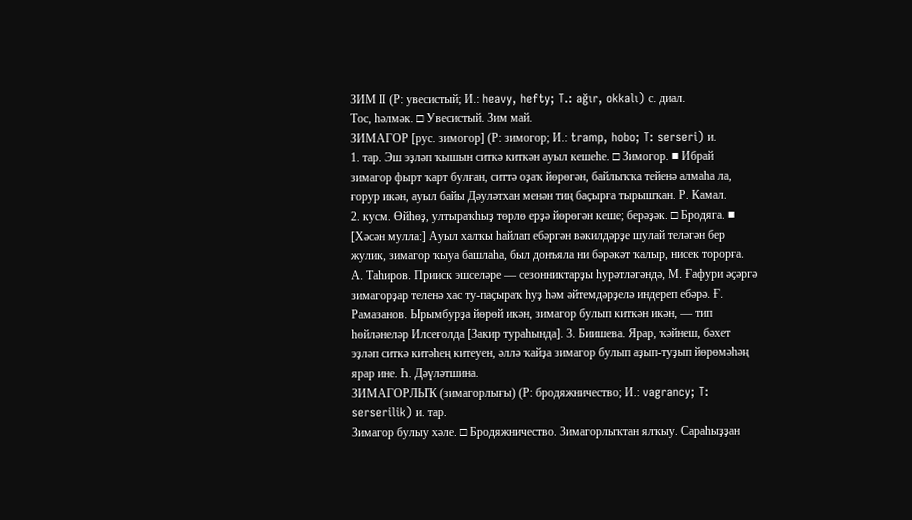ЗИМ II (Р: увесистый; И.: heavy, hefty; T.: ağır, okkalı) с. диал.
Тос, һәлмәк. □ Увесистый. Зим май.
ЗИМАГОР [рус. зимогор] (Р: зимогор; И.: tramp, hobo; T: serseri) и.
1. тар. Эш эҙләп ҡышын ситкә киткән ауыл кешеһе. □ Зимогор. ■ Ибрай зимагор фырт ҡарт булған, ситтә оҙаҡ йөрөгән, байлыҡҡа тейенә алмаһа ла, ғорур икән, ауыл байы Дәуләтхан менән тиң баҫырға тырышҡан. Р. Камал.
2. кусм. Өйһөҙ, ултыраҡһыҙ төрлө ерҙә йөрөгән кеше; берәҙәк. □ Бродяга. ■ [Хәсән мулла:] Ауыл халҡы һайлап ебәргән вәкилдәрҙе шулай теләгән бер жулик, зимагор ҡыуа башлаһа, был донъяла ни бәрәкәт ҡалыр, нисек торорға. А. Таһиров. Прииск эшселәре — сезонниктарҙы һурәтләгәндә, М. Ғафури әҫәргә зимагорҙар теленә хас ту-паҫыраҡ һуҙ һәм әйтемдәрҙелә индереп ебәрә. Ғ. Рамазанов. Ырымбурҙа йөрөй икән, зимагор булып киткән икән, — тип һөйләнеләр Илсеғолда [Закир тураһында]. 3. Биишева. Ярар, ҡәйнеш, бәхет эҙләп ситкә китәһең китеуен, әллә ҡайҙа зимагор булып аҙып-туҙып йөрөмәһәң ярар ине. Һ. Дәүләтшина.
ЗИМАГОРЛЫҠ (зимагорлығы) (Р: бродяжничество; И.: vagrancy; T: serserilik) и. тар.
Зимагор булыу хәле. □ Бродяжничество. Зимагорлыҡтан ялҡыу. Сараһыҙҙан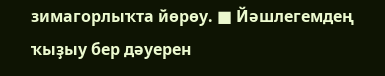зимагорлыҡта йөрөу. ■ Йәшлегемдең ҡыҙыу бер дәуерен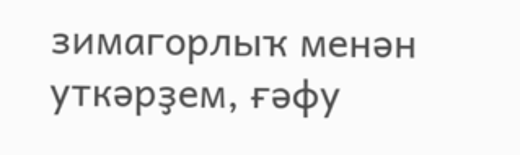зимагорлыҡ менән уткәрҙем, ғәфу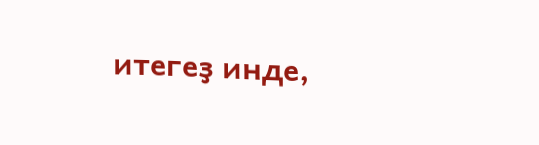итегеҙ инде,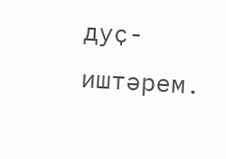дуҫ-иштәрем.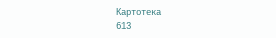Картотека
613